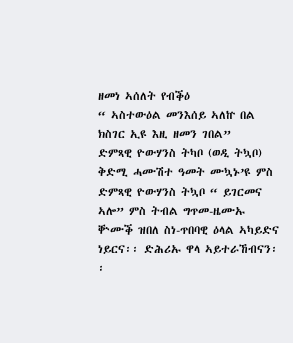ዘመነ ኣሰለት የብቕዕ
“ ኣስተውዕል መንእሰይ ኣለኵ በል
ክስገር ኢዩ እዚ ዘመን ገበል”
ድምጻዊ ዮውሃንስ ትካቦ (ወዲ ትኳቦ)
ቅድሚ ሓሙሽተ ዓመት ሙኳኑ’ዩ ምስ ድምጻዊ ዮውሃንስ ትኳቦ “ ይገርመና ኣሎ” ምስ ትብል ግጥመ-ዜሙኡ ቝሙቕ ዝበለ ስነ-ጥበባዊ ዕላል ኣካይድና ነይርና፡፡ ድሕሪኡ ዋላ ኣይተራኸብናን፡፡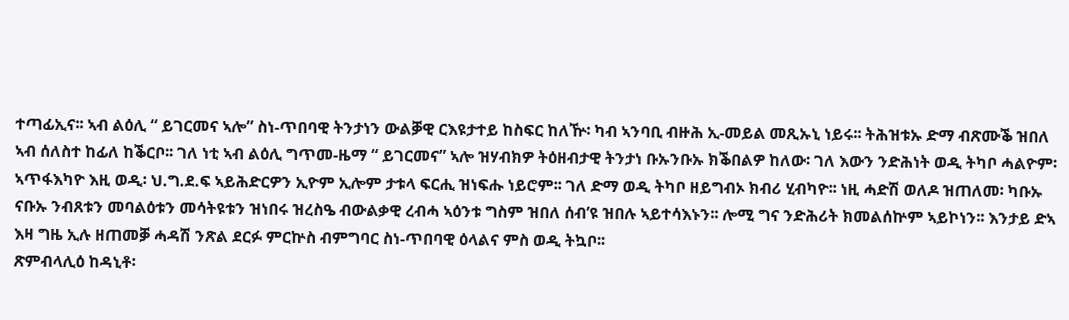ተጣፊኢና፡፡ ኣብ ልዕሊ “ ይገርመና ኣሎ” ስነ-ጥበባዊ ትንታነን ውልቓዊ ርእዩታተይ ከስፍር ከለዅ፡ ካብ ኣንባቢ ብዙሕ ኢ-መይል መጺኡኒ ነይሩ፡፡ ትሕዝቱኡ ድማ ብጽሙቕ ዝበለ ኣብ ሰለስተ ከፊለ ከቕርቦ፡፡ ገለ ነቲ ኣብ ልዕሊ ግጥመ-ዜማ “ ይገርመና” ኣሎ ዝሃብክዎ ትዕዘብታዊ ትንታነ ቡኡንቡኡ ክቕበልዎ ከለው፡ ገለ እውን ንድሕነት ወዲ ትካቦ ሓልዮም፡ ኣጥፋእካዮ እዚ ወዲ፡ ህ.ግ.ደ.ፍ ኣይሕድርዎን ኢዮም ኢሎም ታቱላ ፍርሒ ዝነፍሑ ነይሮም፡፡ ገለ ድማ ወዲ ትካቦ ዘይግብኦ ክብሪ ሂብካዮ፡፡ ነዚ ሓድሽ ወለዶ ዝጠለመ፡ ካቡኡ ናቡኡ ንብጸቱን መባልዕቱን መሳትዩቱን ዝነበሩ ዝረስዔ ብውልቃዊ ረብሓ ኣዕንቱ ግስም ዝበለ ሰብ’ዩ ዝበሉ ኣይተሳእኑን፡፡ ሎሚ ግና ንድሕሪት ክመልሰኵም ኣይኮነን፡፡ እንታይ ድኣ እዛ ግዜ ኢሉ ዘጠመቓ ሓዳሽ ንጽል ደርፉ ምርኵስ ብምግባር ስነ-ጥበባዊ ዕላልና ምስ ወዲ ትኳቦ፡፡
ጽምብላሊዕ ከዳኒቶ፡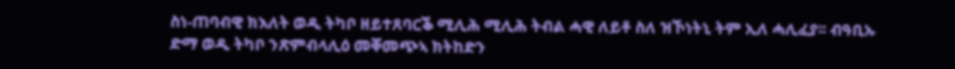ስነ-ጠባብዊ ክእለት ወዲ ትካቦ ዘይተጸባርቕ ሚሊሕ ሚሊሕ ትብል ሓዊ ለይቶ ስለ ዝኾነትኒ ትም ኢለ ሓሊፈያ፡፡ ብዓቢኡ ድማ ወዲ ትካቦ ንጽምብላሊዕ መቐመጭኣ ክትከድን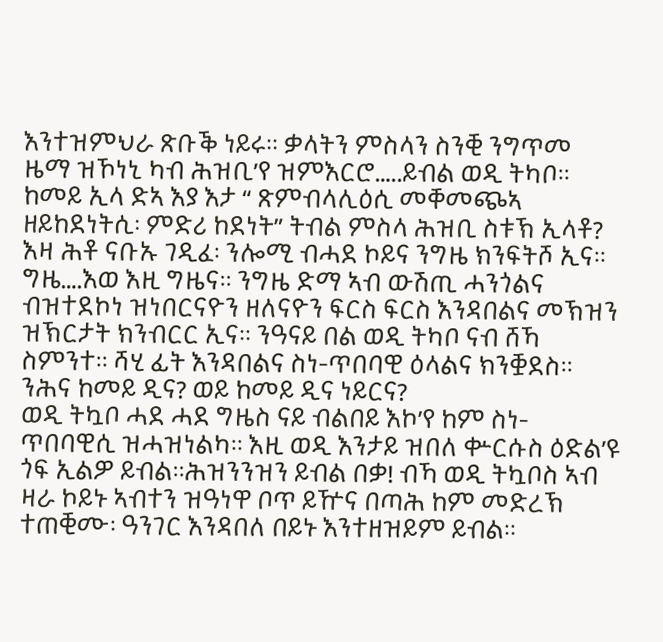እንተዝምህራ ጽቡቕ ነይሩ፡፡ ቃላትን ምስላን ስንቒ ንግጥመ ዜማ ዝኾነኒ ካብ ሕዝቢ’የ ዝምእርሮ…..ይብል ወዲ ትካቦ፡፡ ከመይ ኢላ ድኣ እያ እታ “ ጽምብላሊዕሲ መቐመጭኣ ዘይከደነትሲ፡ ምድሪ ከደነት” ትብል ምስላ ሕዝቢ ስቱኽ ኢላቶ? እዛ ሕቶ ናቡኡ ገዲፈ፡ ንሎሚ ብሓደ ኮይና ንግዜ ክንፍትሾ ኢና፡፡ ግዜ….እወ እዚ ግዜና፡፡ ንግዜ ድማ ኣብ ውሽጢ ሓንጎልና ብዝተደኮነ ዝነበርናዮን ዘለናዮን ፍርስ ፍርስ እንዳበልና መኽዝን ዝኽርታት ክንብርር ኢና፡፡ ንዓናይ በል ወዲ ትካቦ ናብ ሸኻ ስምንተ፡፡ ሻሂ ፊት እንዳበልና ስነ-ጥበባዊ ዕላልና ክንቛደስ፡፡ ንሕና ከመይ ዲና? ወይ ከመይ ዲና ነይርና?
ወዲ ትኳቦ ሓደ ሓደ ግዜስ ናይ ብልበይ እኮ’የ ከም ስነ-ጥበባዊሲ ዝሓዝነልካ፡፡ እዚ ወዲ እንታይ ዝበለ ቍርሱስ ዕድል’ዩ ጎፍ ኢልዎ ይብል፡፡ሕዝንንዝን ይብል በቃ! ብኻ ወዲ ትኳቦስ ኣብ ዛራ ኮይኑ ኣብተን ዝዓነዋ ቦጥ ይዅና በጣሕ ከም መድረኽ ተጠቒሙ፡ ዓንገር እንዳበለ በይኑ እንተዘዝይም ይብል፡፡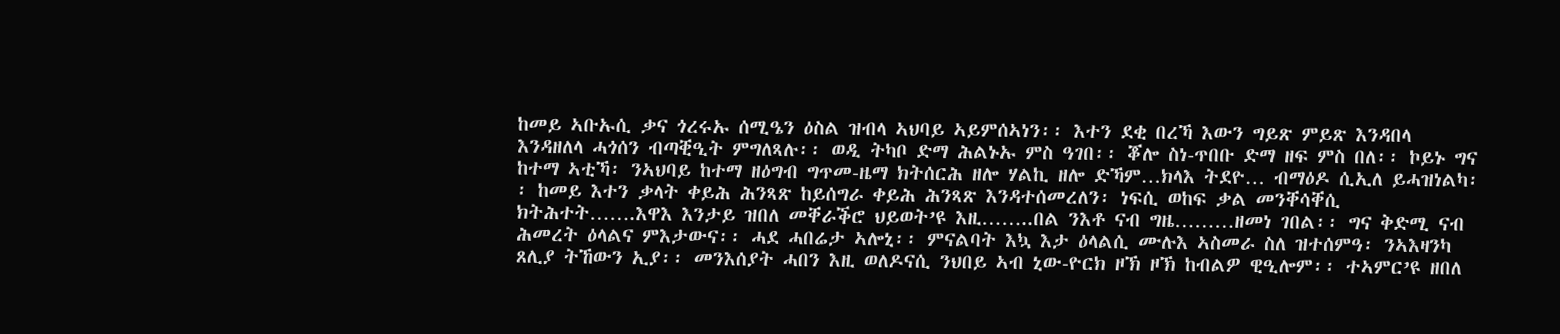ከመይ ኣቡኡሲ ቃና ጎረሩኡ ሰሚዔን ዕስል ዝብላ ኣህባይ ኣይምሰኣነን፡፡ እተን ደቂ በረኻ እውን ግይጽ ምይጽ እንዳበላ እንዳዘለላ ሓጎሰን ብጣቒዒት ምግለጻሉ፡፡ ወዲ ትካቦ ድማ ሕልኑኡ ምስ ዓገበ፡፡ ቖሎ ስነ-ጥበቡ ድማ ዘፍ ምስ በለ፡፡ ኮይኑ ግና ከተማ ኣቲኻ፡ ንኣህባይ ከተማ ዘዕግብ ግጥመ-ዜማ ክትሰርሕ ዘሎ ሃልኪ ዘሎ ድኻም…ክላእ ትደዮ… ብማዕዶ ሲኢለ ይሓዝነልካ፡፡ ከመይ እተን ቃላት ቀይሕ ሕንጻጽ ከይሰግራ ቀይሕ ሕንጻጽ እንዳተሰመረለን፡ ነፍሲ ወከፍ ቃል መንቐሳቐሲ ክትሕተት…….እዋእ እንታይ ዝበለ መቐራቕሮ ህይወት’ዩ እዚ……..በል ንእቶ ናብ ግዜ………ዘመነ ገበል፡፡ ግና ቅድሚ ናብ ሕመረት ዕላልና ምእታውና፡፡ ሓደ ሓበሬታ ኣሎኒ፡፡ ምናልባት እኳ እታ ዕላልሲ ሙሉእ ኣስመራ ስለ ዝተሰምዓ፡ ንኣእዛንካ ጸሊያ ትኸውን ኢያ፡፡ መንእሰያት ሓበን እዚ ወለዶናሲ ንህበይ ኣብ ኒው-ዮርክ ዞኽ ዞኽ ከብልዎ ዊዒሎም፡፡ ተኣምር’ዩ ዘበለ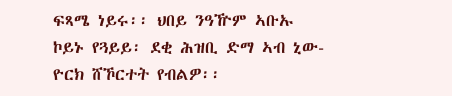ፍጻሜ ነይሩ፡፡ ህበይ ንዓዅም ኣቡኡ ኮይኑ የጓይይ፡ ደቂ ሕዝቢ ድማ ኣብ ኒው-ዮርክ ሸኾርተት የብልዎ፡፡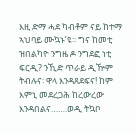እዚ ድማ ሓደ ካብቶም ናይ ከተማ ኣህባይ ሙኳኑ’ዩ፡፡ ግና ከመቲ ዝበልካዮ ንግዜ ዶ ንግደፎ ነቲ ፍርዲ? ንኺድ ጥራይ ዲዅም ትብሉና፡ ዋላ እንዳጸደፍና! ከም እምኒ መደረጋሕ ከረውረው እንዳበልና…….ወዲ ትኳቦ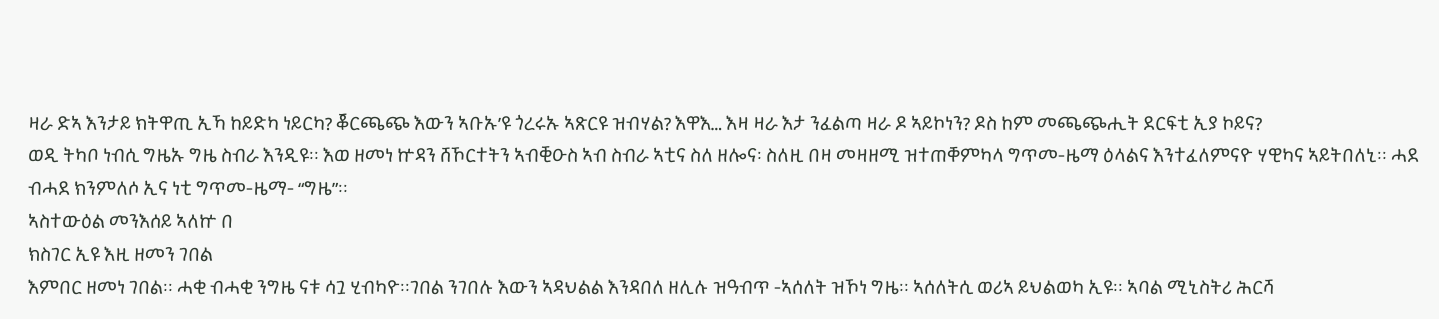ዛራ ድኣ እንታይ ክትዋጢ ኢኻ ከይድካ ነይርካ? ቖርጫጭ እውን ኣቡኡ’ዩ ጎረሩኡ ኣጽርዩ ዝብሃል? እዋእ… እዛ ዛራ እታ ንፈልጣ ዛራ ዶ ኣይኮነን? ዶስ ከም መጫጭሒት ደርፍቲ ኢያ ኮይና?
ወዲ ትካቦ ነብሲ ግዜኡ ግዜ ስብራ እንዲዩ፡፡ እወ ዘመነ ኵዳን ሸኾርተትን ኣብቒዑስ ኣብ ስብራ ኣቲና ስለ ዘሎና፡ ስለዚ በዛ መዛዘሚ ዝተጠቐምካላ ግጥመ-ዜማ ዕላልና እንተፈለምናዮ ሃዊካና ኣይትበለኒ፡፡ ሓደ ብሓደ ክንምለሶ ኢና ነቲ ግጥመ-ዜማ- “ግዜ”፡፡
ኣስተውዕል መንእሰይ ኣለኵ በ
ክስገር ኢዩ እዚ ዘመን ገበል
እምበር ዘመነ ገበል፡፡ ሓቂ ብሓቂ ንግዜ ናቱ ሳጓ ሂብካዮ፡፡ገበል ንገበሉ እውን ኣዳህልል እንዳበለ ዘሊሉ ዝዓብጥ -ኣሰለት ዝኾነ ግዜ፡፡ ኣሰለትሲ ወሪኣ ይህልወካ ኢዩ፡፡ ኣባል ሚኒስትሪ ሕርሻ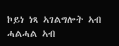ኮይነ ነጻ ኣገልግሎት ኣብ ሓልሓል ኣብ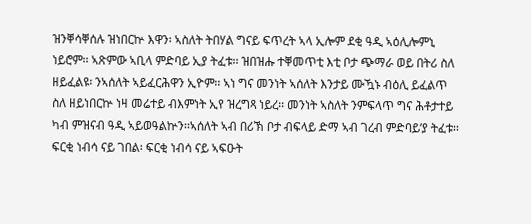ዝንቐሳቐሰሉ ዝነበርኵ እዋን፡ ኣስለት ትበሃል ግናይ ፍጥረት ኣላ ኢሎም ደቂ ዓዲ ኣዕሊሎምኒ ነይሮም፡፡ ኣጽምው ኣቢላ ምድባይ ኢያ ትፈቱ፡፡ ዝበዝሑ ተቐመጥቲ እቲ ቦታ ጭማራ ወይ በትሪ ስለ ዘይፈልዩ፡ ንኣሰለት ኣይፈርሕዋን ኢዮም፡፡ ኣነ ግና መንነት ኣሰለት እንታይ ሙዃኑ ብዕሊ ይፈልጥ ስለ ዘይነበርኵ ነዛ መሬተይ ብእምነት ኢየ ዝረግጻ ነይረ፡፡ መንነት ኣስለት ንምፍላጥ ግና ሕቶታተይ ካብ ምዝናብ ዓዲ ኣይወዓልኵን፡፡ኣሰለት ኣብ በሪኽ ቦታ ብፍላይ ድማ ኣብ ገረብ ምድባይ’ያ ትፈቱ፡፡ ፍርቂ ነብሳ ናይ ገበል፡ ፍርቂ ነብሳ ናይ ኣፍዑት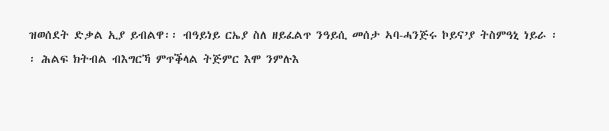ዝወሰደት ድቃል ኢያ ይብልዋ፡፡ ብዓይነይ ርኤያ ስለ ዘይፈልጥ ንዓይሲ መሰታ ኣባ-ሓንጅሩ ኮይና’ያ ትስምዓኒ ነይራ ፡፡ ሕልፍ ክትብል ብእግርኻ ምጥቕላል ትጅምር እሞ ንምሉእ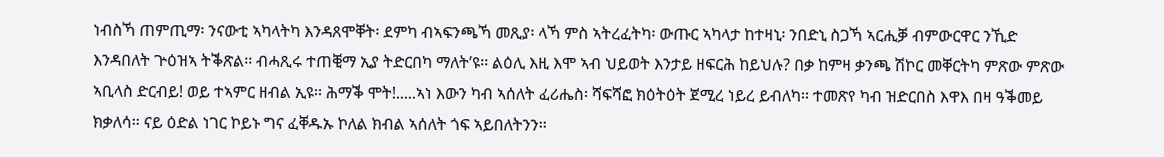ነብስኻ ጠምጢማ፡ ንናውቲ ኣካላትካ እንዳጸሞቐት፡ ደምካ ብኣፍንጫኻ መጺያ፡ ላኻ ምስ ኣትረፈትካ፡ ውጡር ኣካላታ ከተዛኒ፡ ንበድኒ ስጋኻ ኣርሒቓ ብምውርዋር ንኺድ እንዳበለት ጕዕዝኣ ትቕጽል፡፡ ብሓጺሩ ተጠቒማ ኢያ ትድርበካ ማለት’ዩ፡፡ ልዕሊ እዚ እሞ ኣብ ህይወት እንታይ ዘፍርሕ ከይህሉ? በቃ ከምዛ ቃንጫ ሽኮር መቐርትካ ምጽው ምጽው ኣቢላስ ድርብይ! ወይ ተኣምር ዘብል ኢዩ፡፡ ሕማቕ ሞት!.....ኣነ እውን ካብ ኣሰለት ፈሪሔስ፡ ሻፍሻፎ ክዕትዕት ጀሚረ ነይረ ይብለካ፡፡ ተመጽየ ካብ ዝድርበስ እዋእ በዛ ዓቕመይ ክቃለሳ፡፡ ናይ ዕድል ነገር ኮይኑ ግና ፈቐዱኡ ኮለል ክብል ኣሰለት ጎፍ ኣይበለትንን፡፡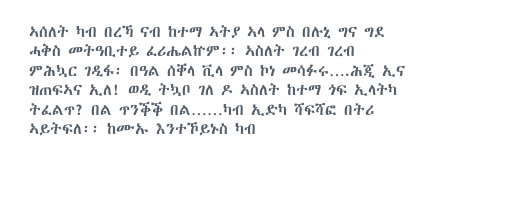ኣሰለት ካብ በረኻ ናብ ከተማ ኣትያ ኣላ ምስ በሉኒ ግና ግደ ሓቅስ መትዓቢተይ ፈሪሔልኵም፡፡ ኣስለት ገረብ ገረብ ምሕኳር ገዲፋ፡ በዓል ሰቐላ ቪላ ምስ ኮነ መሳፉሩ….ሕጂ ኢና ዝጠፍኣና ኢለ! ወዲ ትኳቦ ገለ ዶ ኣስለት ከተማ ጎፍ ኢላትካ ትፈልጥ? በል ጥንቕቕ በል……ካብ ኢድካ ሻፍሻፎ በትሪ ኣይትፍለ፡፡ ከሙኡ እንተኾይኑስ ካብ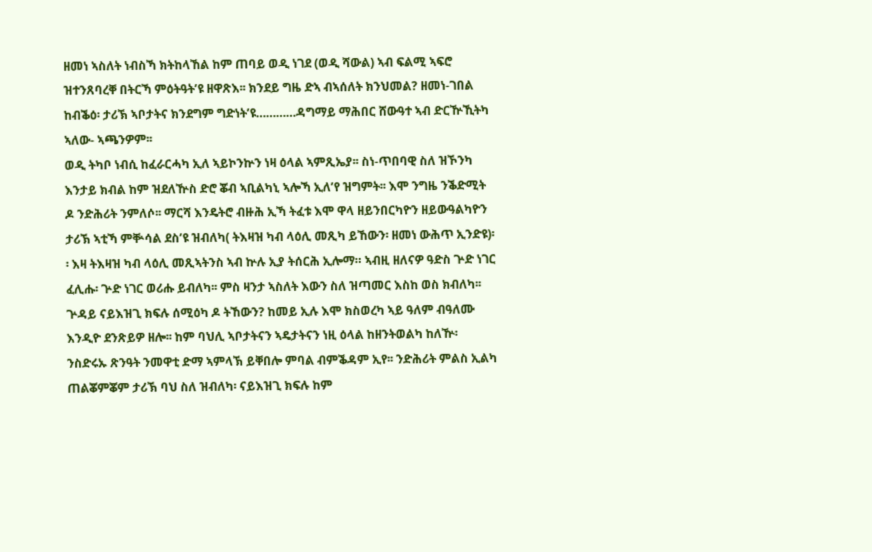ዘመነ ኣስለት ነብስኻ ክትከላኸል ከም ጠባይ ወዲ ነገደ (ወዲ ሻውል) ኣብ ፍልሚ ኣፍሮ ዝተንጸባረቐ በትርኻ ምዕትዓት’ዩ ዘዋጽእ፡፡ ክንደይ ግዜ ድኣ ብኣሰለት ክንህመል? ዘመነ-ገበል ከብቕዕ፡ ታሪኽ ኣቦታትና ክንደግም ግድነት’ዩ…………ዳግማይ ማሕበር ሸውዓተ ኣብ ድርዅኺትካ ኣለው- ኣጫንዎም፡፡
ወዲ ትካቦ ነብሲ ከፈራርሓካ ኢለ ኣይኮንኵን ነዛ ዕላል ኣምጺኤያ፡፡ ስነ-ጥበባዊ ስለ ዝኾንካ እንታይ ክብል ከም ዝደለዅስ ድሮ ቖብ ኣቢልካኒ ኣሎኻ ኢለ’የ ዝግምት፡፡ እሞ ንግዜ ንቕድሚት ዶ ንድሕሪት ንምለሶ፡፡ ማርሻ እንዴትሮ ብዙሕ ኢኻ ትፈቱ እሞ ዋላ ዘይንበርካዮን ዘይውዓልካዮን ታሪኽ ኣቲኻ ምቝሳል ደስ’ዩ ዝብለካ( ትእዛዝ ካብ ላዕሊ መጺካ ይኸውን፡ ዘመነ ውሕጥ ኢንድዩ)፡፡ እዛ ትእዛዝ ካብ ላዕሊ መጺኣትንስ ኣብ ኵሉ ኢያ ትሰርሕ ኢሎማ። ኣብዚ ዘለናዎ ዓድስ ጕድ ነገር ፈሊሑ፡ ጕድ ነገር ወሪሑ ይብለካ፡፡ ምስ ዛንታ ኣስለት እውን ስለ ዝጣመር እስከ ወስ ክብለካ፡፡
ጕዳይ ናይእዝጊ ክፍሉ ሰሚዕካ ዶ ትኸውን? ከመይ ኢሉ እሞ ክስወረካ ኣይ ዓለም ብዓለሙ እንዲዮ ደንጽይዎ ዘሎ፡፡ ከም ባህሊ ኣቦታትናን ኣዴታትናን ነዚ ዕላል ከዘንትወልካ ከለዅ፡ ንስድሩኡ ጽንዓት ንመዋቲ ድማ ኣምላኽ ይቐበሎ ምባል ብምቕዳም ኢየ፡፡ ንድሕሪት ምልስ ኢልካ ጠልቖምቖም ታሪኽ ባህ ስለ ዝብለካ፡ ናይእዝጊ ክፍሉ ከም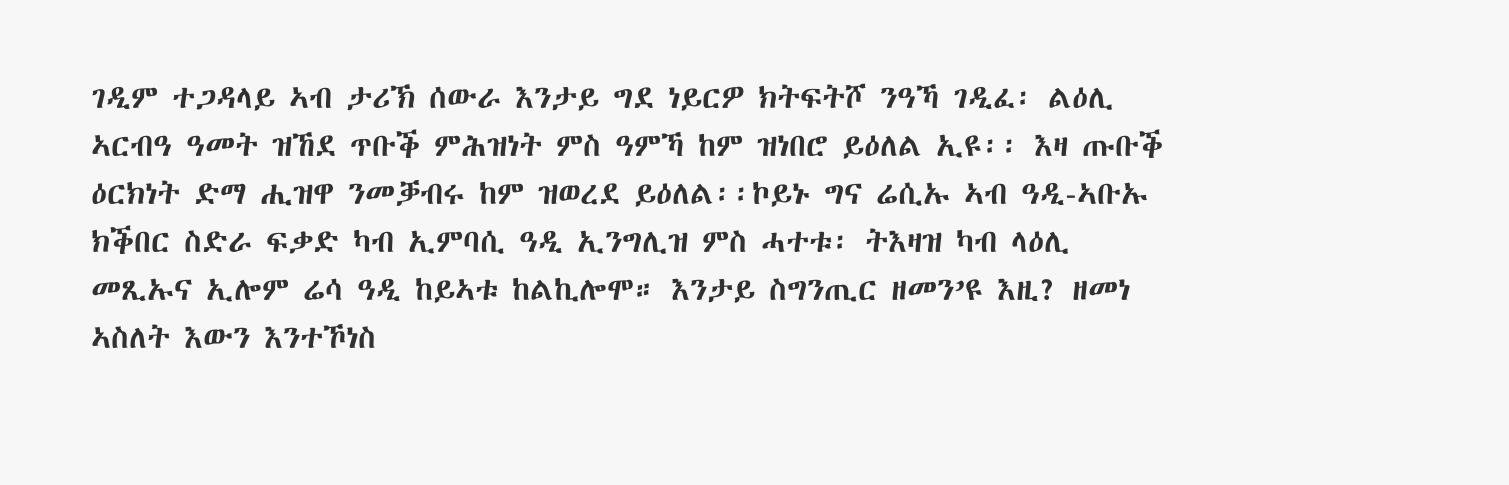ገዲም ተጋዳላይ ኣብ ታሪኽ ሰውራ እንታይ ግደ ነይርዎ ክትፍትሾ ንዓኻ ገዲፈ፡ ልዕሊ ኣርብዓ ዓመት ዝኸደ ጥቡቕ ምሕዝነት ምስ ዓምኻ ከም ዝነበሮ ይዕለል ኢዩ፡፡ እዛ ጡቡቕ ዕርክነት ድማ ሒዝዋ ንመቓብሩ ከም ዝወረደ ይዕለል፡፡ኮይኑ ግና ሬሲኡ ኣብ ዓዲ-ኣቡኡ ክቕበር ስድራ ፍቃድ ካብ ኢምባሲ ዓዲ ኢንግሊዝ ምስ ሓተቱ፡ ትእዛዝ ካብ ላዕሊ መጺኡና ኢሎም ሬሳ ዓዲ ከይኣቱ ከልኪሎሞ። እንታይ ስግንጢር ዘመን’ዩ እዚ? ዘመነ ኣስለት እውን እንተኾነስ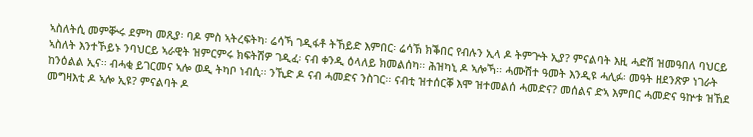ኣስለትሲ መምቝሩ ደምካ መጺያ፡ ባዶ ምስ ኣትረፍትካ፡ ሬሳኻ ገዲፋቶ ትኸይድ እምበር፡ ሬሳኽ ክቕበር የብሉን ኢላ ዶ ትምጕት ኢያ? ምናልባት እዚ ሓድሽ ዝመዓበለ ባህርይ ኣስለት እንተኾይኑ ንባህርይ ኣራዊት ዝምርምሩ ክፍትሽዎ ገዲፈ፡ ናብ ቀንዲ ዕላለይ ክመልሰካ፡፡ ሕዝካኒ ዶ ኣሎኻ፡፡ ሓሙሽተ ዓመት እንዲዩ ሓሊፉ፡ መዓት ዘደንጽዎ ነገራት ከንዕልል ኢና፡፡ ብሓቂ ይገርመና ኣሎ ወዲ ትካቦ ነብሲ፡፡ ንኺድ ዶ ናብ ሓመድና ንስገር፡፡ ናብቲ ዝተሰርቐ እሞ ዝተመልሰ ሓመድና? መሰልና ድኣ እምበር ሓመድና ዓኵቱ ዝኸደ መግዛእቲ ዶ ኣሎ ኢዩ? ምናልባት ዶ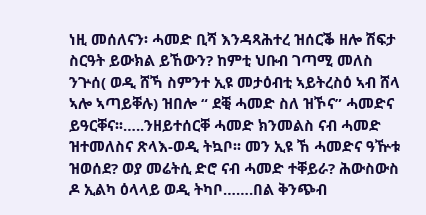ነዚ መሰለናን፡ ሓመድ ቢሻ እንዳጻሕተረ ዝሰርቕ ዘሎ ሽፍታ ስርዓት ይውክል ይኸውን? ከምቲ ህቡብ ገጣሚ መለስ ንጕሰ( ወዲ ሸኻ ስምንተ ኢዩ መታዕብቲ ኣይትረስዕ ኣብ ሸላ ኣሎ ኣጣይቐሉ) ዝበሎ “ ደቒ ሓመድ ስለ ዝኾና” ሓመድና ይዓርቐና፡፡…..ንዘይተሰርቐ ሓመድ ክንመልስ ናብ ሓመድ ዝተመለስና ጽላእ-ወዲ ትኳቦ፡፡ መን ኢዩ ኸ ሓመድና ዓዅቱ ዝወሰደ? ወያ መሬትሲ ድሮ ናብ ሓመድ ተቐይራ? ሕውስውስ ዶ ኢልካ ዕላላይ ወዲ ትካቦ…….በል ቅንጭብ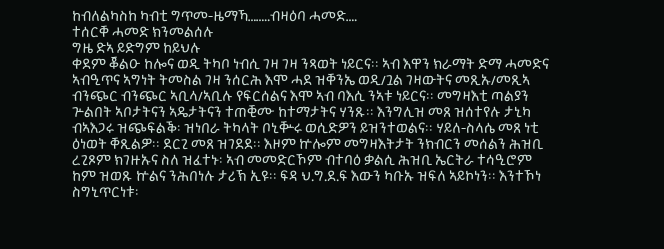ከብለልካስከ ካብቲ ግጥመ-ዜማኻ……..ብዛዕባ ሓመድ….
ተሰርቐ ሓመድ ክንመልሰሉ
ግዜ ድኣ ይድግም ከይህሉ
ቀደም ቖልዑ ከሎና ወዲ ትካቦ ነብሲ ገዛ ገዛ ንጻወት ነይርና፡፡ ኣብ እዋን ክራማት ድማ ሓመድና ኣብዒጥና ኣግነት ትመስል ገዛ ንሰርሕ እሞ ሓደ ዝቐንኤ ወዲ/ጓል ገዛውትና መጺኡ/መጺኣ ብንጭር ብንጭር ኣቢላ/ኣቢሉ የፍርሰልና እሞ ኣብ ባእሲ ንኣቱ ነይርና፡፡ መግዛእቲ ጣልያን ጕልበት ኣቦታትናን ኣዴታትናን ተጠቒሙ ከተማታትና ሃንጹ፡፡ እንግሊዝ መጸ ዝሰተየሉ ታኒካ ብኣእጋሩ ዝጭፍልቕ፡ ዝነበራ ትካላት ቦኒቝሩ ወሲድዎን ይዝንተወልና፡፡ ሃይለ-ስላሴ መጸ ነቲ ዕነወት ቐጺልዎ፡፡ ደርጊ መጸ ዝገደደ፡፡ እዞም ኵሎም መግዛእትታት ንክብርን መሰልን ሕዝቢ ረጊጾም ክገዙኡና ስለ ዝፈተኑ፡ ኣብ መመድርኾም ብተባዕ ቃልሲ ሕዝቢ ኤርትራ ተሳዒሮም ከም ዝወጹ ኵልና ንሕበነሉ ታሪኽ ኢዩ፡፡ ፍዳ ህ.ግ.ደ.ፍ እውን ካቡኡ ዝፍለ ኣይኮነን፡፡ እንተኾነ ስግኒጥርነቱ፡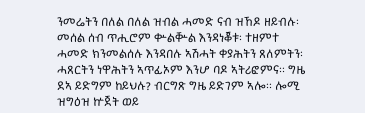ንመሬትን በለል በለል ዝብል ሓመድ ናብ ዝኸዶ ዘይብሉ፡ መሰል ሰብ ጥሒሮም ቍልቝል እንዳነቖቱ፡ ተዘምተ ሓመድ ክንመልሰሉ እንዳበሉ ኣሽሓት ቀያሕትን ጸለምትን፡ ሓጸርትን ነዋሕትን ኣጥፊኦም እንሆ ባዶ ኣትሪፎምና፡፡ ግዜ ደኣ ይድግም ከይህሉ? ብርግጽ ግዜ ይድገም ኣሎ፡፡ ሎሚ ዝግዕዝ ኵጀት ወይ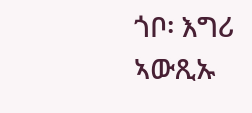ጎቦ፡ እግሪ ኣውጺኡ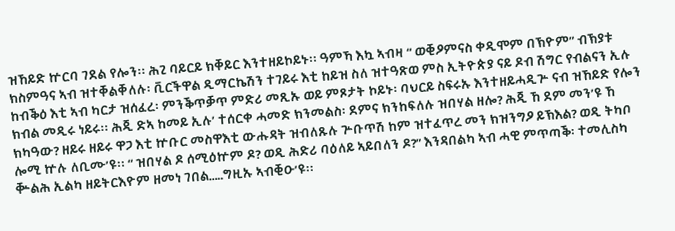ዝኸይድ ኵርባ ገደል የሎን፡፡ ሕጊ ባይርይ ክቐይር እንተዘይኮይኑ፡፡ ዓምኻ እኳ ኣብዛ “ ወቒዖምናስ ቀዲሞም በኽዮም” ብኽያቱ ክስምዓና ኣብ ዝተቐልቐለሉ፡ ቪርችዋል ዲማርኬሽን ተገይሩ እቲ ከይዝ ስለ ዝተዓጽወ ምስ ኢትዮጵያ ናይ ዶብ ሽግር የብልናን ኢሉ ከብቕዕ እቲ ኣብ ካርታ ዝሰፈረ፡ ምንቕጥቓጥ ምድሪ መጺኡ ወይ ምጾታት ኮይኑ፡ ባህርይ ስፍሩኡ እንተዘይሓዲጕ ናብ ዝኸይድ የሎን ክብል መዲሩ ነይሩ፡፡ ሕጂ ድኣ ከመይ ኢሉ’ ተሰርቀ ሓመድ ክንመልስ፡ ደምና ክንከፍለሉ ዝበሃል ዘሎ? ሕጂ ኸ ደም መን’ዩ ኸ ክካዓው? ዘይሩ ዘይሩ ዋጋ እቲ ኵቡር መስዋእቲ ውሑዳት ዝብለጹሉ ጕቡጥሽ ከም ዝተፈጥረ መን ክዝንግዖ ይኽእል? ወዲ ትካቦ ሎሚ ኵሉ ለቢሙ’ዩ፡፡ “ ዝበሃል ዶ ሰሚዕኵም ዶ? ወዲ ሕድሪ ባዕለይ ኣይበለን ዶ?” እንዳበልካ ኣብ ሓዊ ምጥጣቕ፡ ተመሊስካ ቝልሕ ኢልካ ዘይትርእዮም ዘመነ ገበል…..ግዚኡ ኣብቒዑ’ዩ፡፡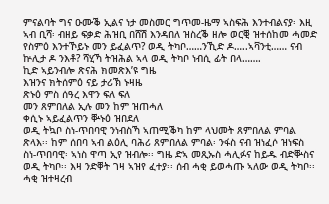ምናልባት ግና ዑሙቕ ኢልና ነታ መስመር ግጥመ-ዜማ ኣስፍሕ እንተብልናያ፡ እዚ ኣብ ቢሻ፡ ብዘይ ፍቃድ ሕዝቢ በሸሽ እንዳበለ ዝስረቕ ዘሎ ወርቒ ዝተሰከመ ሓመድ የስምዕ እንተኾይኑ መን ይፈልጥ? ወዲ ትካቦ……ንኺድ ዶ…..ኣቫንቲ…… ናብ ኵሊታ ዶ ንእቶ? ሻሂኻ ትዝሕል ኣላ ወዲ ትካቦ ነብሲ ፊት በላ…….
ኪድ ኣይንብሎ ጽናሕ ክመጽእ’ዩ ግዜ
እዝንና ክትሰምዕ ናይ ታሪኽ ኑዛዜ
ጽኑዕ ምስ ሰዓረ እዋን ፍለ ፍለ
መን ጸምበለል ኢሉ መን ከም ዝጠሓለ
ቀሲኑ ኣይፈልጥን ቝኑዕ ዝበደለ
ወዲ ትኳቦ ስነ-ጥበባዊ ንነብስኻ ኣጠሚቕካ ከም ላህመት ጸምበለል ምባል ጽላእ፡፡ ከም ሰበባ ኣብ ልዕሊ ባሕሪ ጸምበለል ምባል፡ ንፋስ ናብ ዝነፈሶ ዝነፍስ ስነ-ጥበባዊ፡ ኣነስ ዋጣ ኢየ ዝብሎ፡፡ ግዜ ድኣ መጺኡስ ሓሊፉና ከይዱ ብድቝስና ወዲ ትካቦ፡፡ እዛ ንድቐት ገዛ ኣዝየ ፈተያ፡፡ ሰብ ሓቂ ይወሓጡ ኣለው ወዲ ትካቦ፡፡ ሓቂ ዝተዛረብ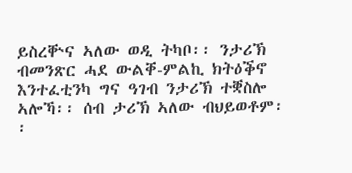ይስረቝና ኣለው ወዲ ትካቦ፡፡ ንታሪኽ ብመንጽር ሓደ ውልቐ-ምልኪ ክትዕቕኖ እንተፈቲንካ ግና ዓገብ ንታሪኽ ተቛስሎ ኣሎኻ፡፡ ሰብ ታሪኽ ኣለው ብህይወቶም፡፡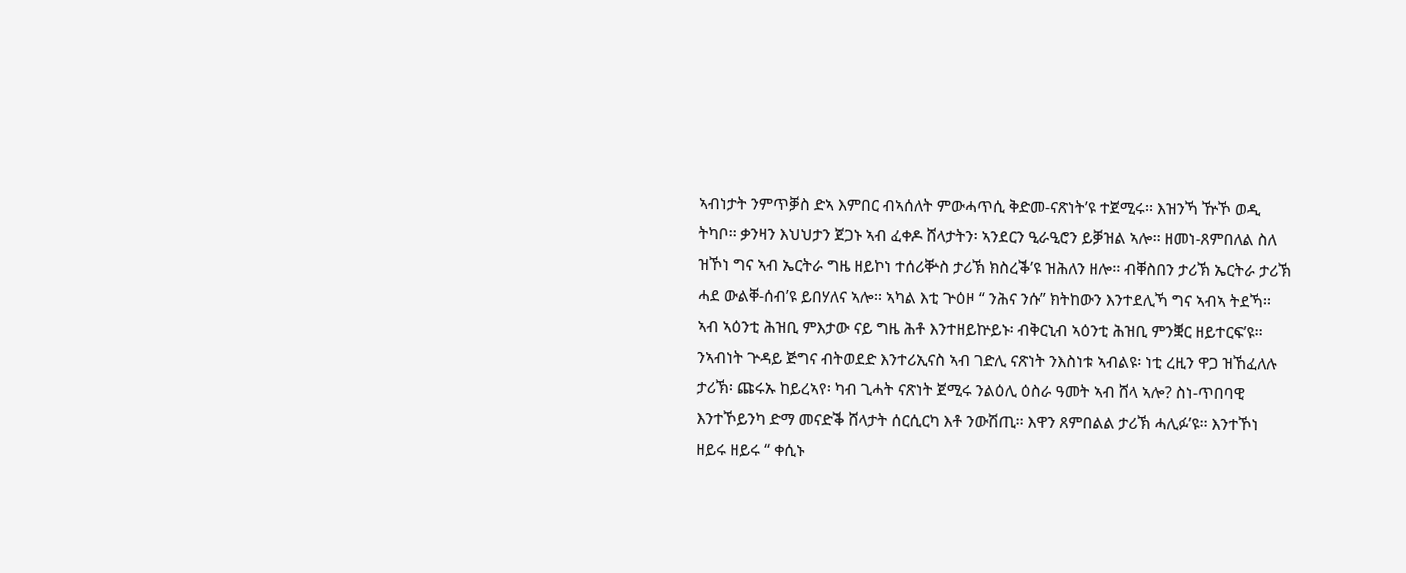ኣብነታት ንምጥቓስ ድኣ እምበር ብኣሰለት ምውሓጥሲ ቅድመ-ናጽነት’ዩ ተጀሚሩ፡፡ እዝንኻ ዅኾ ወዲ ትካቦ፡፡ ቃንዛን እህህታን ጀጋኑ ኣብ ፈቀዶ ሸላታትን፡ ኣንደርን ዒራዒሮን ይቓዝል ኣሎ፡፡ ዘመነ-ጸምበለል ስለ ዝኾነ ግና ኣብ ኤርትራ ግዜ ዘይኮነ ተሰሪቝስ ታሪኽ ክስረቕ’ዩ ዝሕለን ዘሎ፡፡ ብቐስበን ታሪኽ ኤርትራ ታሪኽ ሓደ ውልቐ-ሰብ’ዩ ይበሃለና ኣሎ፡፡ ኣካል እቲ ጕዕዞ “ ንሕና ንሱ” ክትከውን እንተደሊኻ ግና ኣብኣ ትደኻ፡፡ ኣብ ኣዕንቲ ሕዝቢ ምእታው ናይ ግዜ ሕቶ እንተዘይኵይኑ፡ ብቅርኒብ ኣዕንቲ ሕዝቢ ምንቛር ዘይተርፍ’ዩ፡፡ ንኣብነት ጕዳይ ጅግና ብትወደድ እንተሪኢናስ ኣብ ገድሊ ናጽነት ንእስነቱ ኣብልዩ፡ ነቲ ረዚን ዋጋ ዝኸፈለሉ ታሪኽ፡ ጩሩኡ ከይረኣየ፡ ካብ ጊሓት ናጽነት ጀሚሩ ንልዕሊ ዕስራ ዓመት ኣብ ሸላ ኣሎ? ስነ-ጥበባዊ እንተኾይንካ ድማ መናድቕ ሸላታት ሰርሲርካ እቶ ንውሽጢ፡፡ እዋን ጸምበልል ታሪኽ ሓሊፉ’ዩ፡፡ እንተኾነ ዘይሩ ዘይሩ “ ቀሲኑ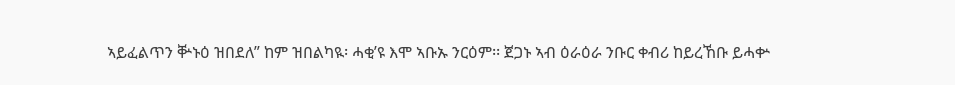ኣይፈልጥን ቝኑዕ ዝበደለ” ከም ዝበልካዪ፡ ሓቂ’ዩ እሞ ኣቡኡ ንርዕም፡፡ ጀጋኑ ኣብ ዕራዕራ ንቡር ቀብሪ ከይረኸቡ ይሓቍ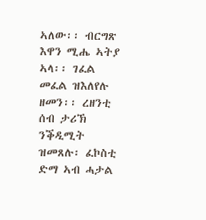ኣለው፡፡ ብርግጽ እዋን ሚሔ ኣትያ ኣላ፡፡ ገፈል መፈል ዝእለየሉ ዘመን፡፡ ረዘንቲ ሰብ ታሪኽ ንቕዲሚት ዝመጸሉ፡ ፈኮስቲ ድማ ኣብ ሓታል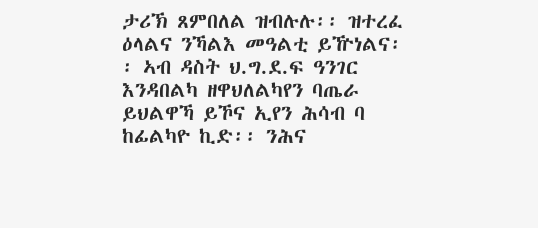ታሪኽ ጸምበለል ዝብሉሉ፡፡ ዝተረፈ ዕላልና ንኻልእ መዓልቲ ይዅነልና፡፡ ኣብ ዳስት ህ.ግ.ደ.ፍ ዓንገር እንዳበልካ ዘዋህለልካየን ባጤራ ይህልዋኻ ይኾና ኢየን ሕሳብ ባ ከፊልካዮ ኪድ፡፡ ንሕና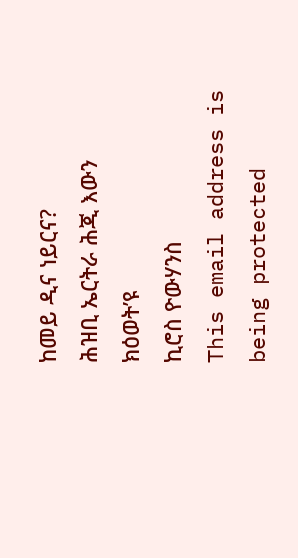ከመይ ዲና ነይርና?
ሕዝቢ ኤርትራ ሕጂ እውን ክዕወት’ዩ
ኪሮስ ዮውሃንስ
This email address is being protected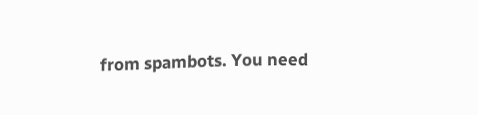from spambots. You need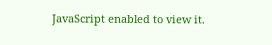JavaScript enabled to view it.